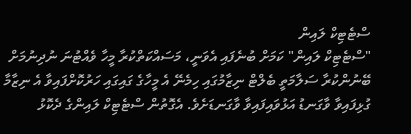ސްޓެޓިކް ލައިން
"ސްޓެޓިކް ލައިން" ކަމަށް ބުނެފައި އެވަނީ، މަސައްކަތްކުރާ މީހާ ވެއްޓުނަ ނުދިނުމަށް ބޭނުންކުރާ ސަލާމަތީ ބެލްޓް ނިޒާމުގައި ހިމެނޭ އެ މީހާގެ ގައިގައި ހަރުކޮށްފައިވާ އެ ނިޒާމާ ގުޅިފައިވާ ވާގަނޑު އަޅުވައިފައިވާ ވާގަނޑަށެވެ. އެގޮތުން ސްޓެޓިކް ލައިންގެ ދެކޮޅު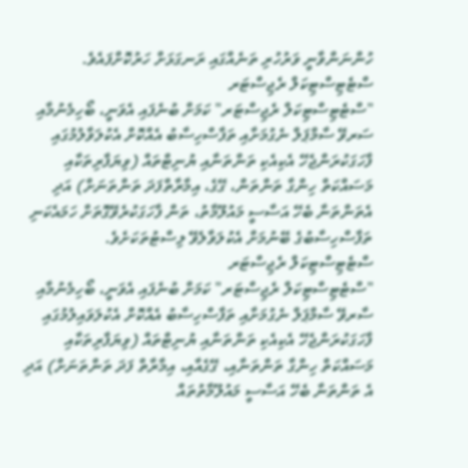ހުންނަންވާނީ ވަރުހުރި ތަނެއްގައި ރަނގަޅަށް ހަރުކޮށްފައެވެ.
ސްޓެޓިސްޓިކަލް ރެޖިސްޓަރ
"ސްޓެޓިސްޓިކަލް ރެޖިސްޓަރ" ކަމަށް ބުނެފައި އެވަނީ، ބޯހިމެނުމާއި ސަރވޭ ސާމްޕަލް ނެގުމަށާއި ތަފާސްހިސާބު އެއްކޮށް އެކުލަވާލުމުގައި ފާހަގަކުރަންޖެހޭ އެކިއެކި ތަންތަނާއި ޔުނިޓްތައް (ވިޔަފާރިތަކާއި މަސައްކަތް ހިންގާ ތަންތަން، ގޭގެ، އިމާރާތްފަދަ ތަންތަނަށް) އަދި އެތަންތަނާ ބެހޭ އަސާސީ މައުލޫމާތު، ތަން ފާހަގަކުރެވޭގޮތަށް ހަމައެކަނި ތަފާސްހިސާބުގެ ބޭނުމަށް އެކުލަވާލެވޭ ލިސްޓުތަކަށެވެ.
ސްޓެޓިސްޓިކަލް ރެޖިސްޓަރ
"ސްޓެޓިސްޓިކަލް ރެޖިސްޓަރ" ކަމަށް ބުނެފައި އެވަނީ، ބޯހިމެނުމާއި ސާރވޭ ސާމްޕަލް ނެގުމަށާއި ތަފާސްހިސާބު އެއްކޮށް އެކުލަވައިލުމުގައި ފާހަގަކުރަންޖެހޭ އެކިއެކި ތަންތަނާއި ޔުނިޓްތައް (ވިޔަފާރިތަކާއި މަސައްކަތް ހިންގާ ތަންތަނާއި، ގޭގެއާއި، އިމާރާތް ފަދަ ތަންތަނަށް) އަދި އެ ތަންތަނާ ބެހޭ އަސާސީ މައުލޫމާތުތައް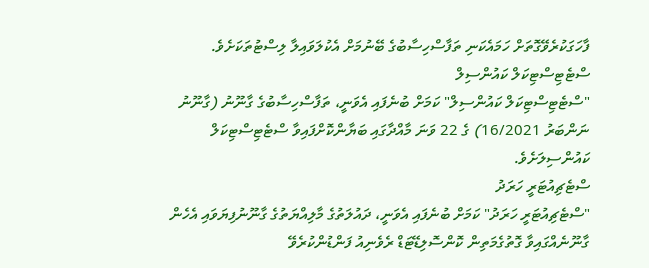ފާހަގަކުރެވޭގޮތަށް ހަމައެކަނި ތަފާސްހިސާބުގެ ބޭނުމަށް އެކުލަވައިލާ ލިސްޓުތަކަށެވެ.
ސްޓެޓިސްޓިކަލް ކައުންސިލް
"ސްޓެޓިސްޓިކަލް ކައުންސިލް" ކަމަށް ބުނެފައި އެވަނީ، ތަފާސްހިސާބުގެ ގާނޫނު (ގާނޫނު ނަންބަރު 16/2021) ގެ 22 ވަނަ މާއްދާގައި ބަޔާންކޮށްފައިވާ ސްޓެޓިސްޓިކަލް ކައުންސިލަށެވެ.
ސްޓެޗިއުޓަރީ ހަރަދު
"ސްޓެޗިއުޓަރީ ހަރަދު" ކަމަށް ބުނެފައި އެވަނީ، ދައުލަތުގެ މާލިއްޔަތުގެ ގާނޫނުފިޔަވައި އެހެން ގާނޫނެއްގައިވާ ގޮތުގެމަތިން ކޮންސޮލިޑޭޓަޑް ރެވެނިއު ފަންޑުންކުރެވޭ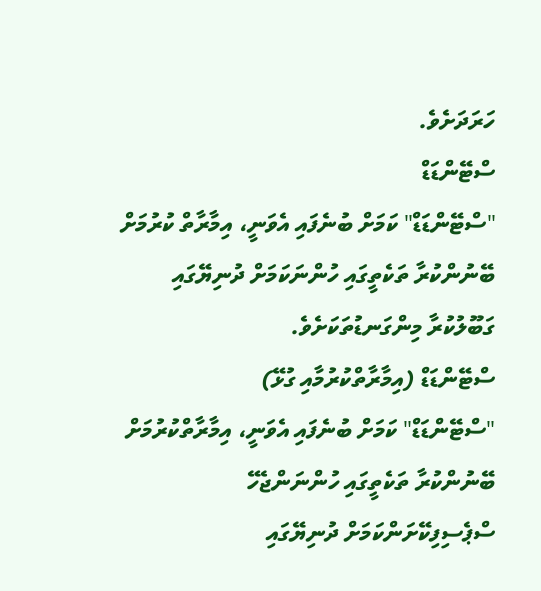ހަރަދަށެވެ.
ސްޓޭންޑަޑް
"ސްޓޭންޑަޑް" ކަމަށް ބުނެފައި އެވަނީ، އިމާރާތް ކުރުމަށް ބޭނުންކުރާ ތަކެތީގައި ހުންނަކަމަށް ދުނިޔޭގައި ގަބޫލުކުރާ މިންގަނޑުތަކަށެވެ.
ސްޓޭންޑަޑް (އިމާރާތްކުރުމާއި ގުޅޭ)
"ސްޓޭންޑަޑް" ކަމަށް ބުނެފައި އެވަނީ، އިމާރާތްކުރުމަށް ބޭނުންކުރާ ތަކެތީގައި ހުންނަންޖެހޭ ސްޕެސިފިކޭށަންކަމަށް ދުނިޔޭގައި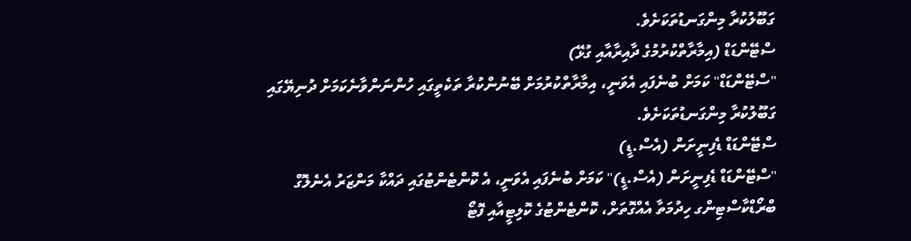ގަބޫލުކުރާ މިންގަނޑުތަކަށެވެ.
ސްޓޭންޑަޑް (އިމާރާތްކުރުމުގެ ދާއިރާއާއި ގުޅޭ)
"ސްޓޭންޑަޑް" ކަމަށް ބުނެފައި އެވަނީ، އިމާރާތްކުރުމަށް ބޭނުންކުރާ ތަކެތީގައި ހުންނަންވާނެކަމަށް ދުނިޔޭގައި ގަބޫލުކުރާ މިންގަނޑުތަކަށެވެ.
ސްޓޭންޑަޑް ޑެފިނީށަން (އެސް.ޑީ)
"ސްޓޭންޑަޑް ޑެފިނީށަން (އެސް.ޑީ)" ކަމަށް ބުނެފައި އެވަނީ، އެ ކޮންޓެންޓުގައި ދައްކާ މަންޒަރު އެނެލޮގް ބްރޯޑްކާސްޓިންގ ހިދުމަތާ އެއްގޮތަށް، ކޮންޓެންޓުގެ ކޮލިޓީއާއި ފޮޓޯ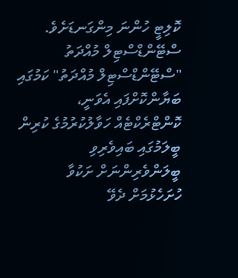ކޮލިޓީ ހުންނަ މިންގަނޑަށެވެ.
ސްޓޭންޑްސްޓިލް މުއްދަތު
"ސްޓޭންޑްސްޓިލް މުއްދަތު" ކަމުގައި ބަޔާންކޮށްފައި އެވަނީ، ކޮންޓްރެކްޓެއް ހަވާލުކުރުމުގެ ކުރިން ބީލަމުގައި ބައިވެރިވި ބީލަންވެރިންނަށް ށަކުވާ ހުށަހެޅުމަށް ދެވޭ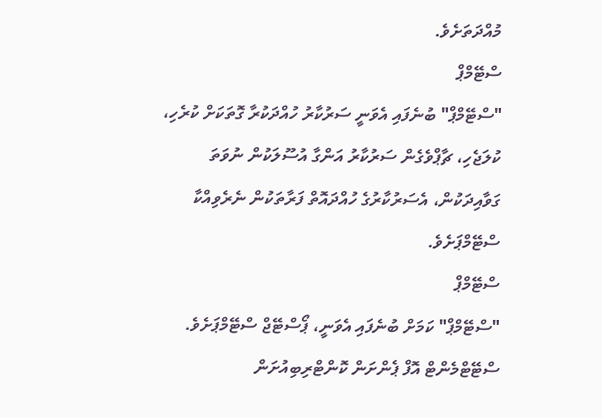މުއްދަތަށެވެ.
ސްޓޭމްޕް
"ސްޓޭމްޕް" ބުނެފައި އެވަނީ ސަރުކާރު ހުއްދަކުރާ ގޮތަކަށް ކުރެހި، ކުލަޖެހި، ޗާޕްވެގެން ސަރުކާރު އަންގާ އުސޫލަކުން ނުވަތަ ގަވާއިދަކުން، އެސަރުކާރުގެ ހުއްދައޮތް ފަރާތަކުން ނެރެވިއްކާ ސްޓޭމްޕަށެވެ.
ސްޓޭމްޕް
"ސްޓޭމްޕް" ކަމަށް ބުނެފައި އެވަނީ، ޕޯސްޓޭޖް ސްޓޭމްޕަށެވެ.
ސްޓޭޓްމެންޓް އޮފް ޕެންށަން ކޮންޓްރިބިއުށަން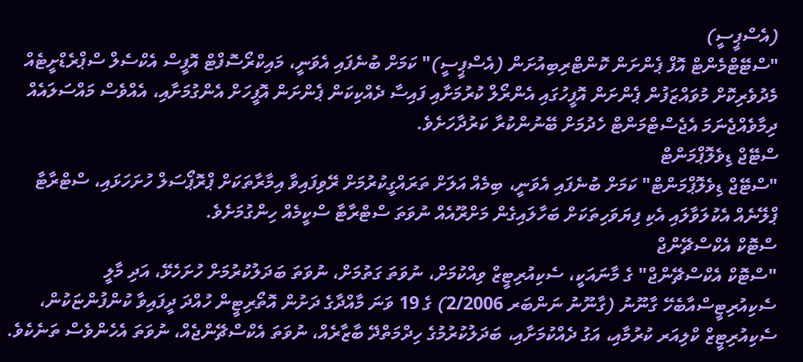(އެސްޕީސީ)
"ސްޓޭޓްމެންޓް އޮފް ޕެންށަން ކޮންޓްރިބިއުށަން (އެސްޕީސީ)" ކަމަށް ބުނެފައި އެވަނީ، މައިކްރޯސޮފްޓް އޮފީސް އެކްސެލް ސްޕްރެޑްށީޓެއް މެދުވެރިކޮށް މުވައްޒަފުން ޕެންށަން އޮފީހުގައި އެންރޯލް ކުރުމަށާއި ފައިސާ ދެއްކިކަން ޕެންށަން އޮފީހަށް އެންގުމަށާއި، އެއްވެސް މައްސަލައެއް ދިމާވެއްޖެނަމަ އެޖެސްޓްމަންޓް ހެދުމަށް ބޭނުންކުރާ ކަރުދާހަށެވެ.
ސްޓޭޖް ޑިވެލޮޕްމަންޓް
"ސްޓޭޖް ޑިވެލޮޕްމަންޓް" ކަމަށް ބުނެފައި އެވަނީ، ބިމެއް އަލަށް ތަރައްގީކުރުމަށް ރޭވިފައިވާ އިމާރާތަކަށް ޕްރޮޕޯސަލް ހުށަހަޅައި، ސްޓްރާޓާ ޕްލޭނެއް އެކުލަވާލައި އެކި ފިޔަވަހިތަކަށް ބަހާލައިގެން މަށްރޫއެއް ނުވަތަ ސްޓްރާޓާ ސްކީމެއް ހިންގުމަށެވެ.
ސްޓޮކް އެކްސްޗޭންޖް
"ސްޓޮކް އެކްސްޗޭންޖް" ގެ މާނައަކީ، ސެކިއުރިޓީޒް ވިއްކުމަށް، ނުވަތަ ގަތުމަށް، ނުވަތަ ބަދަލުކުރުމަށް ހުށަހެޅޭ، އަދި މާލީ ސެކިއުރިޓީސްއާބެހޭ ގާނޫނު (ގާނޫނު ނަންބަރ 2/2006) ގެ 19 ވަނަ މާއްދާގެ ދަށުން އޮތޯރިޓީން ހުއްދަ ދީފައިވާ ކުންފުންޏަކުން، ސެކިއުރިޓީޒް ކްލިއަރ ކުރުމާއި، އަގު ދެއްކުމަށާއި، ބަދަލުކުރުމުގެ ހިދްމަތްދޭ ބާޒާރެއް، ނުވަތަ އެކްސްޗޭންޖެއް، ނުވަތަ އެހެންވެސް ތަނެކެވެ.